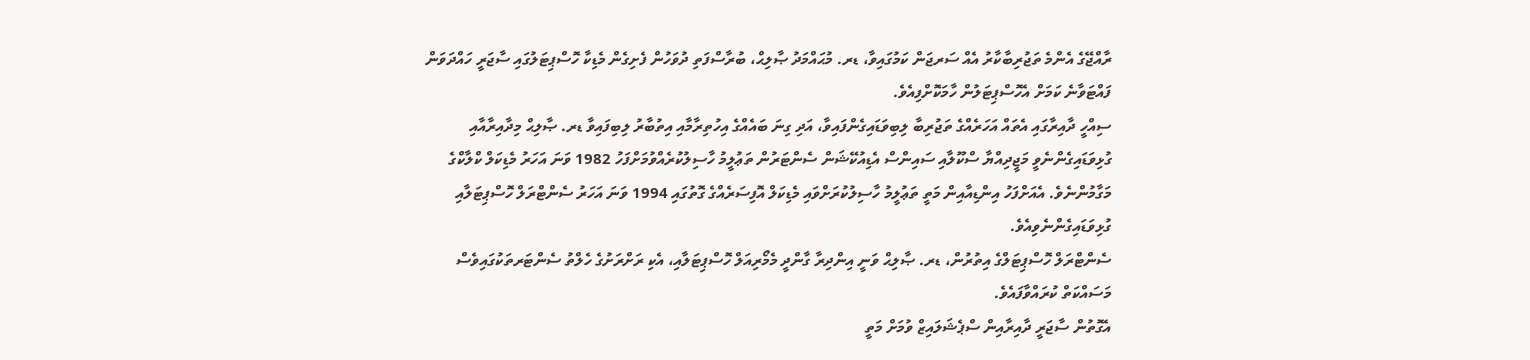ރާއްޖޭގެ އެންމެ ތަޖުރިބާކާރު އެއް ސަރޖަން ކަމުގައިވާ، ޑރ. މުޙައްމަދު ޞާލިޙް، ބުރާސްފަތި ދުވަހުން ފެށިގެން މެޑިކާ ހޮސްޕިޓަލުގައި ސާޖަރީ ހައްދަވަން ފައްޓަވާނެ ކަމަށް އެހޮސްޕިޓަލުން ހާމަކޮށްފިއެވެ.
ސިއްހީ ދާއިރާގައި އެތައް އަހަރެއްގެ ތަޖުރިބާ ލިބިވަޑައިގެންފައިވާ، އަދި ގިނަ ބައެއްގެ އިހުތިރާމާއި އިތުބާރު ލިބިފައިވާ ޑރ. ޞާލިޙް މިދާއިރާއާއި ގުޅިވަޑައިގެންނެވީ މަޖީދިއްޔާ ސްކޫލާއި ސައިންސް އެޑިއުކޭޝަން ސެންޓަރުން ތަޢުލީމު ހާސިލުކުރެއްވުމަށްފަހު 1982 ވަނަ އަހަރު މެޑިކަލް ކްލާކްގެ މަގާމުންނެވެ. އެއަށްފަހު އިންޑިއާއިން މަތީ ތަޢުލީމު ހާސިލުކުރަށްވައި މެޑިކަލް އޮފިސަރެއްގެ ގޮތުގައި 1994 ވަނަ އަހަރު ސެންޓްރަލް ހޮސްޕިޓަލާއި ގުޅިވަޑައިގެންނެވިއެވެ.
ސެންޓްރަލް ހޮސްޕިޓަލްގެ އިތުރުން، ޑރ. ޞާލިޙް ވަނީ އިންދިރާ ގާންދީ މެމޯރިއަލް ހޮސްޕިޓަލާއި، އެކި ރަށްރަށުގެ ހެލްތު ސެންޓަރތަކުގައިވެސް މަސައްކަތް ކުރައްވާފައެވެ.
އެގޮތުން ސާޖަރީ ދާއިރާއިން ސްޕެޝަލައިޒް ވުމަށް މަތީ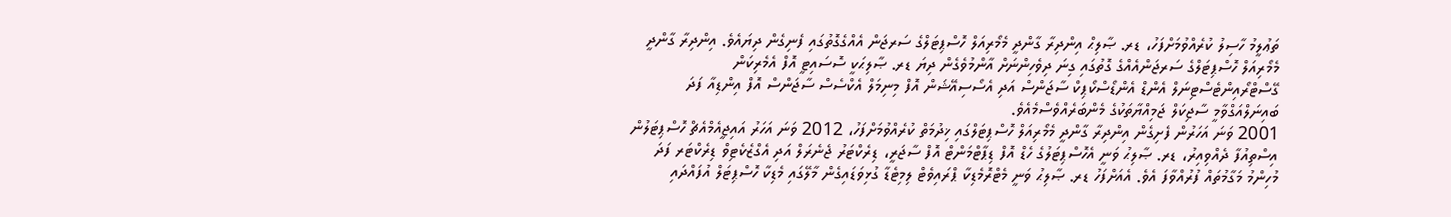ތަޢުލީމު ހާސިލު ކުރެއްވުމަށްފަހު، ޑރ. ޞާލިޙް އިންދިރާ ގާންދީ މެމޯރިއަލް ހޮސްޕިޓަލްގެ ސަރޖަން އެއްގެގޮތުގައި ފެނިގެން ދިޔައެވެ. އިންދިރާ ގާންދީ މެމޯރިއަލް ހޮސްޕިޓަލްގެ ސަރޖަންއެއްގެ ގޮތުގައި ގިނަ ދިވެހިންނަށް އާންމުވެގެން ދިޔަ ޑރ. ޞާލިޙަކީ ސޮސައިޓީ އޮފް އެމެރިކަން ގޭސްޓްރޯއިންޓެސްޓިނަލް އެންޑް އެންޑޯސްކޯޕިކް ސާޖަންސް އަދި އެސޯސިއޭޝަން އޮފް މިނިމަލް އެކްސެސް ސާޖަންސް އޮފް އިންޑިއާ ފަދަ ބައިނަލްއަގްވާމީ ސާޖިކަލް ޖަމިއްޔާތަކުގެ މެންބަރެއްވެސްމެއެވެ.
2001 ވަނަ އަހަރުން ފެށިގެން އިންދިރާ ގާންދީ މެމޯރިއަލް ހޮސްޕިޓަލްގައި ޚިދުމަތް ކުރެއްވުމަށްފަހު، 2012 ވަނަ އަހަރު އައިޖީއެމްއެޗް ހޮސްޕިޓަލުން އިސްތިއުފާ ދެއްވިއިރު، ޑރ. ޞާލިޙު ވަނީ އެހޮސްޕިޓަލުގެ ހެޑް އޮފް ޑިޕާޓްމަންޓް އޮފް ސާޖަރީ، ޑިރެކްޓަރު ޖެނެރަލް އަދި އެގްޒެކެޓިވް ޑިރެކްޓަރ ފަދަ މުހިންމު މަގާމުތައް ފުރުއްވާފަ އެވެ. އެއަށްފަހު ޑރ. ޞާލިޙު ވަނީ މެޓްރޮމެޑިކާ ޕްރައިވެޓް ލިމިޓެޑާ ގުޅިވަޑައިގެން މާލޭގައި މެޑިކާ ހޮސްޕިޓަލް އުފައްދައި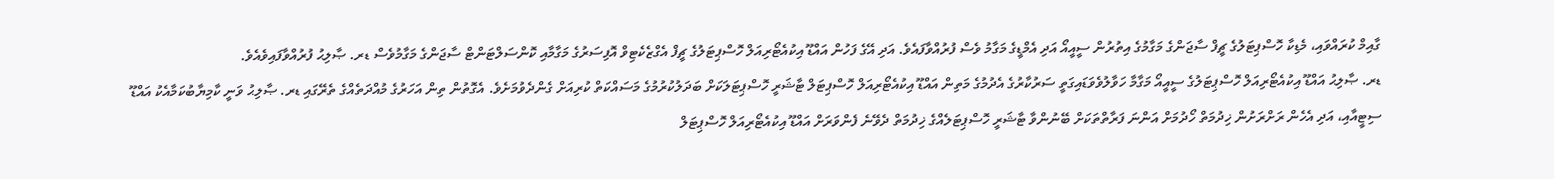ގާއިމް ކުރައްވައި، މެޑިކާ ހޮސްޕިޓަލުގެ ޗީފް ސާޖަންގެ މަގާމުގެ އިތުރުން ސީއީއޯ އަދި އެމްޑީގެ މަގާމު ވެސް ފުރުއްވާފައެވެ. އަދި އޭގެ ފަހުން އައްޑޫ އިކުއެޓޯރިއަލް ހޮސްޕިޓަލުގެ ޗީފް އެގްޒެކެޓިވް އޮފިސަރުގެ މަގާމާއި ކޮންސަލްޓަންޓް ސާޖަންގެ މަގާމުވެސް ޑރ. ޞާލިޙު ފުރުއްވާފައިވެއެވެ.
ޑރ. ޞާލިޙު އައްޑޫ އިކުއެޓޯރިއަލް ހޮސްޕިޓަލުގެ ސީއީއޯ މަގާމާ ހަވާލުވެވަޑައިގަތީ ސަރުކާރުގެ އެދުމުގެ މަތިން އައްޑޫ އިކުއެޓޯރިއަލް ހޮސްޕިޓަލް ޓާޝަރީ ހޮސްޕިޓަލަކަށް ބަދަލުކުރުމުގެ މަސައްކަތް ކުރިއަށް ގެންދެވުމަށެވެ. އެގޮތުން ތިން އަހަރުގެ މުއްދަތެއްގެ ތެރޭގައި ޑރ. ޞާލިޙު ވަނީ ކާމިޔާބުކަމާއެކު އައްޑޫ ސިޓީއާއި، އަދި އެހެން ރަށްރަށުން ޚިދުމަތް ހޯދުމަށް އަންނަ ފަރާތްތަކަށް ބޭނުންވާ ޓާޝަރީ ހޮސްޕިޓަލެއްގެ ޚިދުމަތް ދެވޭނެ ފެންވަރަށް އައްޑޫ އިކުއެޓޯރިއަލް ހޮސްޕިޓަލް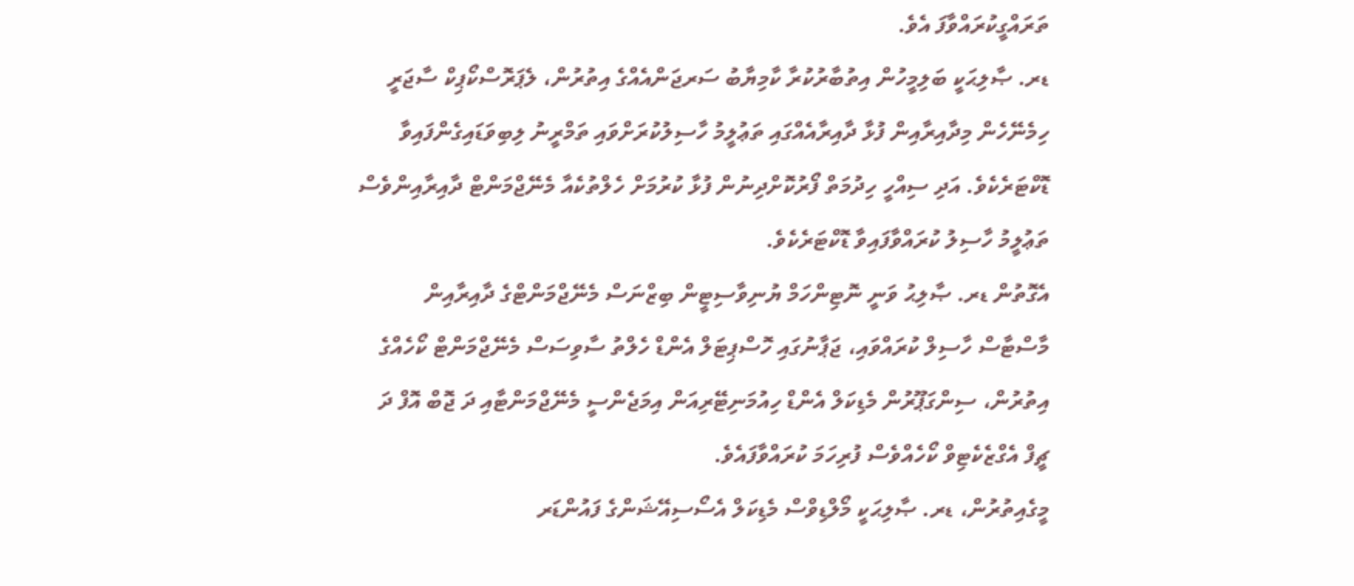ތަރައްގީކުރައްވާފަ އެވެ.
ޑރ. ޞާލިޙަކީ ބަލިމީހުން އިތުބާރުކުރާ ކާމިޔާބު ސަރޖަންއެއްގެ އިތުރުން، ލެޕަރޮސްކޯޕިކް ސާޖަރީ ހިމެނޭހެން މިދާއިރާއިން ފުޅާ ދާއިރާއެއްގައި ތަޢުލީމު ހާސިލުކުރަށްވައި ތަމްރީނު ލިބިވަޑައިގެންފައިވާ ޑޮކްޓަރެކެވެ. އަދި ސިއްހީ ހިދުމަތް ފޯރުކޮށްދިނުން ފުޅާ ކުރުމަށް ހެލްތުކެއާ މެނޭޖްމަންޓް ދާއިރާއިންވެސް ތަޢުލީމު ހާސިލު ކުރައްވާފައިވާ ޑޮކްޓަރެކެވެ.
އެގޮތުން ޑރ. ޞާލިޙު ވަނީ ނޮޓިންހަމް ޔުނިވާސިޓީން ބިޒްނަސް މެނޭޖްމަންޓްގެ ދާއިރާއިން މާސްޓާސް ހާސިލް ކުރައްވައި، ޖަޕާނުގައި ހޮސްޕިޓަލް އެންޑް ހެލްތު ސާވިސަސް މެނޭޖްމަންޓް ކޯހެއްގެ އިތުރުން، ސިންގަޕޫރުން މެޑިކަލް އެންޑް ހިއުމަނިޓޭރިއަން އިމަޖެންސީ މެނޭޖްމަންޓާއި ދަ ޖޮބް އޮފް ދަ ޗީފް އެގްޒެކެޓިވް ކޯހެއްވެސް ފުރިހަމަ ކުރައްވާފައެވެ.
މީގެއިތުރުން، ޑރ. ޞާލިޙަކީ މޯލްޑިވްސް މެޑިކަލް އެސޯސިއޭޝަންގެ ފައުންޑަރ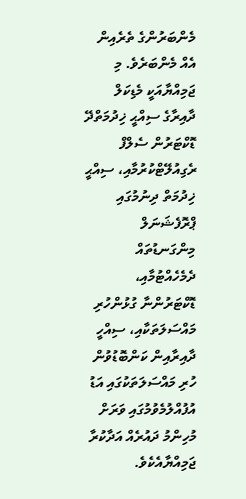މެންބަރުންގެ ތެރެއިން އެއް މެންބަރެވެ. މި ޖަމިއްޔާއަކީ މެޑިކަލް ދާއިރާގެ ސިއްޙީ ޚިދުމަތްދޭ ޑޮކްޓަރުން ސެލްފް ރެގިއުލޭޓްކުރުމާއި، ސިއްޙީ ޚިދުމަތް ދިނުމުގައި ޕްރޮފެޝަނަލް މިންގަނޑުތައް ދެމެހެއްޓުމާއި، ޑޮކްޓަރުންނާ ގުޅުންހުރި މައްސަލަތަކާއި، ސިއްހީ ދާއިރާއިން ކަންބޮޑުވުން ހުރި މައްސަލަތަކުގައި އަޑު އުފުއްލުމެވުމުގައި ވަރަށް މުހިންމު ދައުރެއް އަދާކުރާ ޖަމިއްޔާއެކެވެ.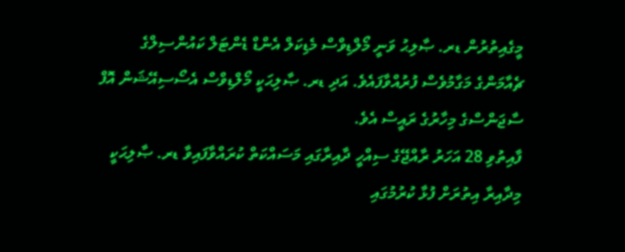މީގެއިތުރުން ޑރ. ޞާލިޙު ވަނީ މޯލްޑިވްސް މެޑިކަލް އެންޑް ޑެންޓަލް ކައުންސިލްގެ ޗެއާމަންގެ މަގާމުވެސް ފުރުއްވާފައެވެ. އަދި ޑރ. ޞާލިޙަކީ މޯލްޑިވްސް އެސޯސިއޭޝަން އޮފް ސާޖަންސްގެ މިހާރުގެ ރައީސް އެވެ.
ފާއިތުވި 28 އަހަރު ރާއްޖޭގެ ސިއްހީ ދާއިރާގައި މަސައްކަތް ކުރައްވާފައިވާ ޑރ. ޞާލިޙަކީ މިދާއިރާ އިތުރަށް ފުޅާ ކުރުމުގައި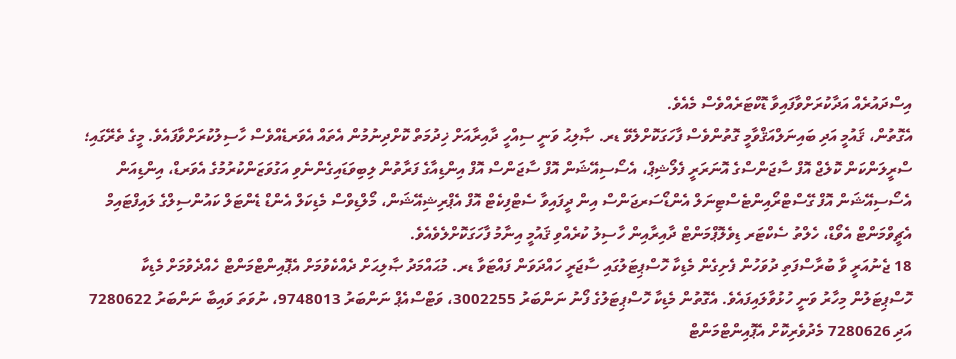އިސްދައުރެއް އަދާކުރަށްވާފައިވާ ޑޮކްޓަރެއްވެސް މެއެވެ.
އެގޮތުން، ޤައުމީ އަދި ބައިނަލްއަޤްވާމީ ގޮތުންވެސް ފާހަގަކޮށްލެވޭ ޑރ. ޞާލިޙު ވަނީ ސިއްހީ ދާއިރާއަށް ޚިދުމަތް ކޮށްދިނުމުން އެތައް އެވަރޑެއްވެސް ހާސިލުކުރަށްވާފައެވެ. މީގެ ތެރޭގައި؛ ސްރީލަންކަން ކޮލެޖް އޮފް ސާޖަންސްގެ އޮނަރަރީ ފެލޯޝިޕް، އެސޯސިއޭޝަން އޮފް ސާޖަންސް އޮފް އިންޑިއާގެ ފަރާތުން ލިބިވަޑައިގެންނެވި އަގުވަޒަންކުރުމުގެ އެވަރޑް، އިންޑިއަން އެސޯސިއޭޝަން އޮފް ގޭސްޓްރޯއިންޓެސްޓިނަލް އެންޑޯސަރޖަންސް އިން ދީފައިވާ ސެޓްފިކެޓް އޮފް އެޕްރިޝިއޭޝަން، މޯލްޑިވްސް މެޑިކަލް އެންޑް ޑެންޓަލް ކައުންސިލްގެ ލައިފްޓައިމް އެޗީވްމަންޓް އެވޯޑް، ހެލްތު ސެކްޓަރ ޑިވެލޮޕްމަންޓް ދާއިރާއިން ހާސިލު ކުރެއްވި ޤައުމީ އިނާމު ފާހަގަކޮށްލެވެއެވެ.
18 ޖެނުއަރީ ވާ ބުރާސްފަތި ދުވަހުން ފެށިގެން މެޑިކާ ހޮސްޕިޓަލުގައި ސާޖަރީ ހައްދަވަން ފައްޓަވާ ޑރ. މުޙައްމަދު ޞާލިޙަށް ދެއްކެވުމަށް އެޕޮއިންޓްމަންޓް ހެއްދެވުމަށް މެޑިކާ ހޮސްޕިޓަލުން މިހާރު ވަނީ ހުޅުވާލައިފައެވެ. އެގޮތުން މެޑިކާ ހޮސްޕިޓަލުގެ ފޯނު ނަންބަރު 3002255، ވަޓްސްއެޕް ނަންބަރު 9748013، ނުވަތަ ވައިބާ ނަންބަރު 7280622 އަދި 7280626 މެދުވެރިކޮށް އެޕޮއިންޓްމަންޓް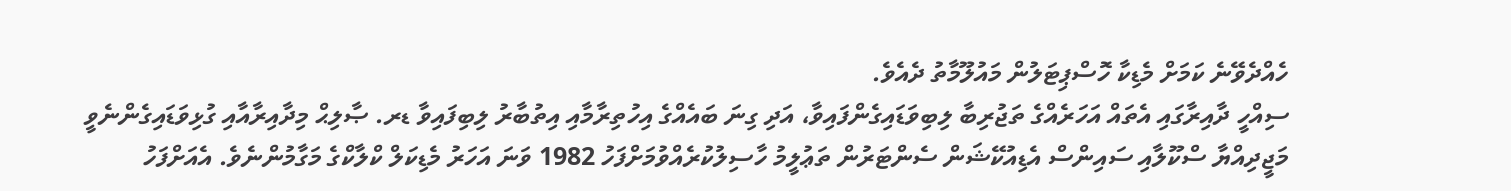ހެއްދެވޭނެ ކަމަށް މެޑިކާ ހޮސްޕިޓަލުން މައުލޫމާތު ދެއެވެ.
ސިއްހީ ދާއިރާގައި އެތައް އަހަރެއްގެ ތަޖުރިބާ ލިބިވަޑައިގެންފައިވާ، އަދި ގިނަ ބައެއްގެ އިހުތިރާމާއި އިތުބާރު ލިބިފައިވާ ޑރ. ޞާލިޙް މިދާއިރާއާއި ގުޅިވަޑައިގެންނެވީ މަޖީދިއްޔާ ސްކޫލާއި ސައިންސް އެޑިއުކޭޝަން ސެންޓަރުން ތަޢުލީމު ހާސިލުކުރެއްވުމަށްފަހު 1982 ވަނަ އަހަރު މެޑިކަލް ކްލާކްގެ މަގާމުންނެވެ. އެއަށްފަހު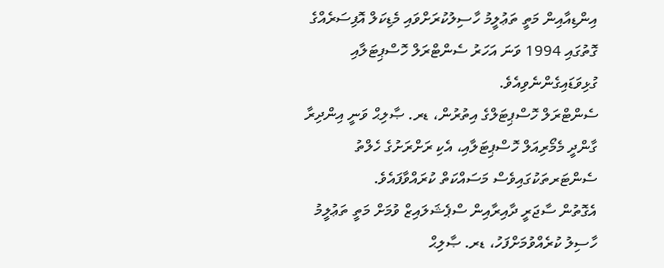އިންޑިއާއިން މަތީ ތަޢުލީމު ހާސިލުކުރަށްވައި މެޑިކަލް އޮފިސަރެއްގެ ގޮތުގައި 1994 ވަނަ އަހަރު ސެންޓްރަލް ހޮސްޕިޓަލާއި ގުޅިވަޑައިގެންނެވިއެވެ.
ސެންޓްރަލް ހޮސްޕިޓަލްގެ އިތުރުން، ޑރ. ޞާލިޙް ވަނީ އިންދިރާ ގާންދީ މެމޯރިއަލް ހޮސްޕިޓަލާއި، އެކި ރަށްރަށުގެ ހެލްތު ސެންޓަރތަކުގައިވެސް މަސައްކަތް ކުރައްވާފައެވެ.
އެގޮތުން ސާޖަރީ ދާއިރާއިން ސްޕެޝަލައިޒް ވުމަށް މަތީ ތަޢުލީމު ހާސިލު ކުރެއްވުމަށްފަހު، ޑރ. ޞާލިޙް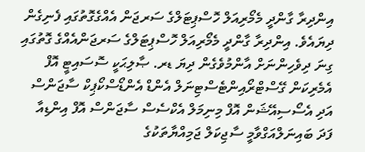އިންދިރާ ގާންދީ މެމޯރިއަލް ހޮސްޕިޓަލްގެ ސަރޖަން އެއްގެގޮތުގައި ފެނިގެން ދިޔައެވެ. އިންދިރާ ގާންދީ މެމޯރިއަލް ހޮސްޕިޓަލްގެ ސަރޖަންއެއްގެ ގޮތުގައި ގިނަ ދިވެހިންނަށް އާންމުވެގެން ދިޔަ ޑރ. ޞާލިޙަކީ ސޮސައިޓީ އޮފް އެމެރިކަން ގޭސްޓްރޯއިންޓެސްޓިނަލް އެންޑް އެންޑޯސްކޯޕިކް ސާޖަންސް އަދި އެސޯސިއޭޝަން އޮފް މިނިމަލް އެކްސެސް ސާޖަންސް އޮފް އިންޑިއާ ފަދަ ބައިނަލްއަގްވާމީ ސާޖިކަލް ޖަމިއްޔާތަކުގެ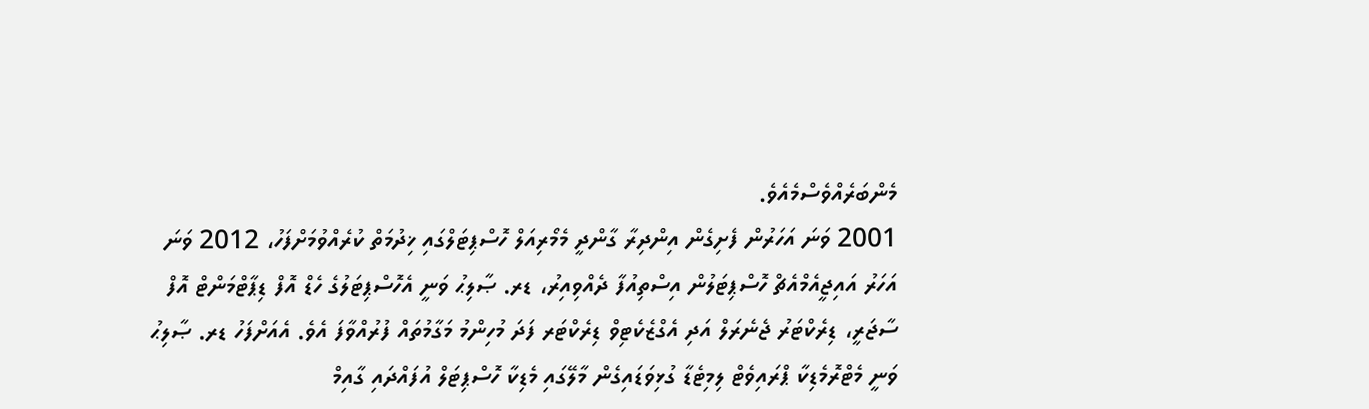މެންބަރެއްވެސްމެއެވެ.
2001 ވަނަ އަހަރުން ފެށިގެން އިންދިރާ ގާންދީ މެމޯރިއަލް ހޮސްޕިޓަލްގައި ޚިދުމަތް ކުރެއްވުމަށްފަހު، 2012 ވަނަ އަހަރު އައިޖީއެމްއެޗް ހޮސްޕިޓަލުން އިސްތިއުފާ ދެއްވިއިރު، ޑރ. ޞާލިޙު ވަނީ އެހޮސްޕިޓަލުގެ ހެޑް އޮފް ޑިޕާޓްމަންޓް އޮފް ސާޖަރީ، ޑިރެކްޓަރު ޖެނެރަލް އަދި އެގްޒެކެޓިވް ޑިރެކްޓަރ ފަދަ މުހިންމު މަގާމުތައް ފުރުއްވާފަ އެވެ. އެއަށްފަހު ޑރ. ޞާލިޙު ވަނީ މެޓްރޮމެޑިކާ ޕްރައިވެޓް ލިމިޓެޑާ ގުޅިވަޑައިގެން މާލޭގައި މެޑިކާ ހޮސްޕިޓަލް އުފައްދައި ގާއިމް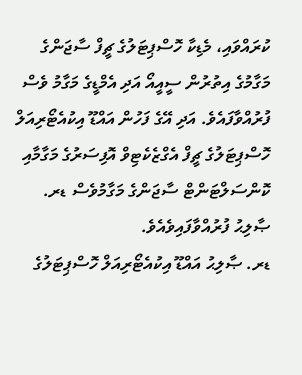ކުރައްވައި، މެޑިކާ ހޮސްޕިޓަލުގެ ޗީފް ސާޖަންގެ މަގާމުގެ އިތުރުން ސީއީއޯ އަދި އެމްޑީގެ މަގާމު ވެސް ފުރުއްވާފައެވެ. އަދި އޭގެ ފަހުން އައްޑޫ އިކުއެޓޯރިއަލް ހޮސްޕިޓަލުގެ ޗީފް އެގްޒެކެޓިވް އޮފިސަރުގެ މަގާމާއި ކޮންސަލްޓަންޓް ސާޖަންގެ މަގާމުވެސް ޑރ. ޞާލިޙު ފުރުއްވާފައިވެއެވެ.
ޑރ. ޞާލިޙު އައްޑޫ އިކުއެޓޯރިއަލް ހޮސްޕިޓަލުގެ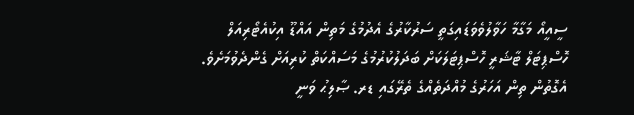ސީއީއޯ މަގާމާ ހަވާލުވެވަޑައިގަތީ ސަރުކާރުގެ އެދުމުގެ މަތިން އައްޑޫ އިކުއެޓޯރިއަލް ހޮސްޕިޓަލް ޓާޝަރީ ހޮސްޕިޓަލަކަށް ބަދަލުކުރުމުގެ މަސައްކަތް ކުރިއަށް ގެންދެވުމަށެވެ. އެގޮތުން ތިން އަހަރުގެ މުއްދަތެއްގެ ތެރޭގައި ޑރ. ޞާލިޙު ވަނީ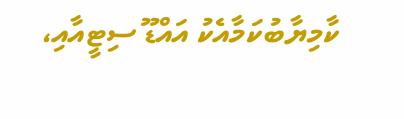ކާމިޔާބުކަމާއެކު އައްޑޫ ސިޓީއާއި،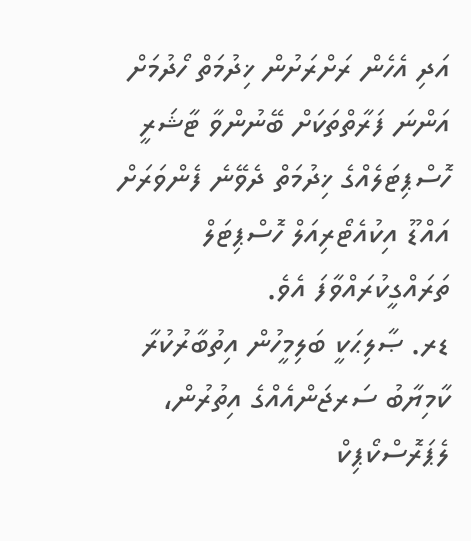އަދި އެހެން ރަށްރަށުން ޚިދުމަތް ހޯދުމަށް އަންނަ ފަރާތްތަކަށް ބޭނުންވާ ޓާޝަރީ ހޮސްޕިޓަލެއްގެ ޚިދުމަތް ދެވޭނެ ފެންވަރަށް އައްޑޫ އިކުއެޓޯރިއަލް ހޮސްޕިޓަލް ތަރައްގީކުރައްވާފަ އެވެ.
ޑރ. ޞާލިޙަކީ ބަލިމީހުން އިތުބާރުކުރާ ކާމިޔާބު ސަރޖަންއެއްގެ އިތުރުން، ލެޕަރޮސްކޯޕިކް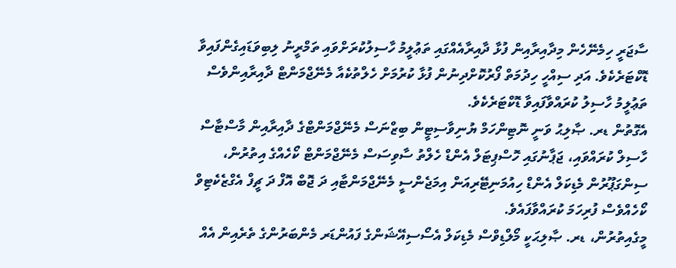ސާޖަރީ ހިމެނޭހެން މިދާއިރާއިން ފުޅާ ދާއިރާއެއްގައި ތަޢުލީމު ހާސިލުކުރަށްވައި ތަމްރީނު ލިބިވަޑައިގެންފައިވާ ޑޮކްޓަރެކެވެ. އަދި ސިއްހީ ހިދުމަތް ފޯރުކޮށްދިނުން ފުޅާ ކުރުމަށް ހެލްތުކެއާ މެނޭޖްމަންޓް ދާއިރާއިންވެސް ތަޢުލީމު ހާސިލު ކުރައްވާފައިވާ ޑޮކްޓަރެކެވެ.
އެގޮތުން ޑރ. ޞާލިޙު ވަނީ ނޮޓިންހަމް ޔުނިވާސިޓީން ބިޒްނަސް މެނޭޖްމަންޓްގެ ދާއިރާއިން މާސްޓާސް ހާސިލް ކުރައްވައި، ޖަޕާނުގައި ހޮސްޕިޓަލް އެންޑް ހެލްތު ސާވިސަސް މެނޭޖްމަންޓް ކޯހެއްގެ އިތުރުން، ސިންގަޕޫރުން މެޑިކަލް އެންޑް ހިއުމަނިޓޭރިއަން އިމަޖެންސީ މެނޭޖްމަންޓާއި ދަ ޖޮބް އޮފް ދަ ޗީފް އެގްޒެކެޓިވް ކޯހެއްވެސް ފުރިހަމަ ކުރައްވާފައެވެ.
މީގެއިތުރުން، ޑރ. ޞާލިޙަކީ މޯލްޑިވްސް މެޑިކަލް އެސޯސިއޭޝަންގެ ފައުންޑަރ މެންބަރުންގެ ތެރެއިން އެއް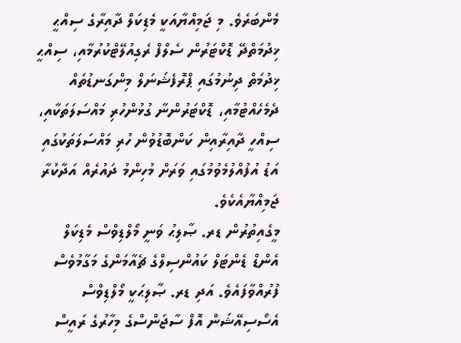މެންބަރެވެ. މި ޖަމިއްޔާއަކީ މެޑިކަލް ދާއިރާގެ ސިއްޙީ ޚިދުމަތްދޭ ޑޮކްޓަރުން ސެލްފް ރެގިއުލޭޓްކުރުމާއި، ސިއްޙީ ޚިދުމަތް ދިނުމުގައި ޕްރޮފެޝަނަލް މިންގަނޑުތައް ދެމެހެއްޓުމާއި، ޑޮކްޓަރުންނާ ގުޅުންހުރި މައްސަލަތަކާއި، ސިއްހީ ދާއިރާއިން ކަންބޮޑުވުން ހުރި މައްސަލަތަކުގައި އަޑު އުފުއްލުމެވުމުގައި ވަރަށް މުހިންމު ދައުރެއް އަދާކުރާ ޖަމިއްޔާއެކެވެ.
މީގެއިތުރުން ޑރ. ޞާލިޙު ވަނީ މޯލްޑިވްސް މެޑިކަލް އެންޑް ޑެންޓަލް ކައުންސިލްގެ ޗެއާމަންގެ މަގާމުވެސް ފުރުއްވާފައެވެ. އަދި ޑރ. ޞާލިޙަކީ މޯލްޑިވްސް އެސޯސިއޭޝަން އޮފް ސާޖަންސްގެ މިހާރުގެ ރައީސް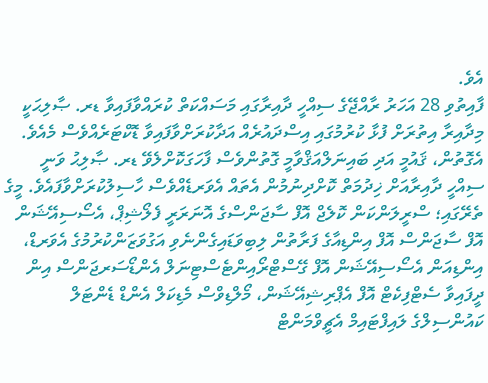އެވެ.
ފާއިތުވި 28 އަހަރު ރާއްޖޭގެ ސިއްހީ ދާއިރާގައި މަސައްކަތް ކުރައްވާފައިވާ ޑރ. ޞާލިޙަކީ މިދާއިރާ އިތުރަށް ފުޅާ ކުރުމުގައި އިސްދައުރެއް އަދާކުރަށްވާފައިވާ ޑޮކްޓަރެއްވެސް މެއެވެ.
އެގޮތުން، ޤައުމީ އަދި ބައިނަލްއަޤްވާމީ ގޮތުންވެސް ފާހަގަކޮށްލެވޭ ޑރ. ޞާލިޙު ވަނީ ސިއްހީ ދާއިރާއަށް ޚިދުމަތް ކޮށްދިނުމުން އެތައް އެވަރޑެއްވެސް ހާސިލުކުރަށްވާފައެވެ. މީގެ ތެރޭގައި؛ ސްރީލަންކަން ކޮލެޖް އޮފް ސާޖަންސްގެ އޮނަރަރީ ފެލޯޝިޕް، އެސޯސިއޭޝަން އޮފް ސާޖަންސް އޮފް އިންޑިއާގެ ފަރާތުން ލިބިވަޑައިގެންނެވި އަގުވަޒަންކުރުމުގެ އެވަރޑް، އިންޑިއަން އެސޯސިއޭޝަން އޮފް ގޭސްޓްރޯއިންޓެސްޓިނަލް އެންޑޯސަރޖަންސް އިން ދީފައިވާ ސެޓްފިކެޓް އޮފް އެޕްރިޝިއޭޝަން، މޯލްޑިވްސް މެޑިކަލް އެންޑް ޑެންޓަލް ކައުންސިލްގެ ލައިފްޓައިމް އެޗީވްމަންޓް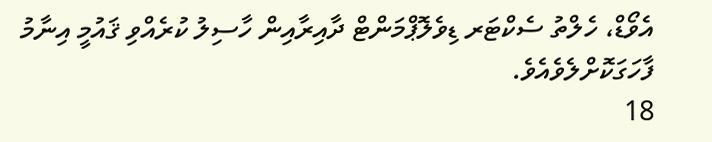އެވޯޑް، ހެލްތު ސެކްޓަރ ޑިވެލޮޕްމަންޓް ދާއިރާއިން ހާސިލު ކުރެއްވި ޤައުމީ އިނާމު ފާހަގަކޮށްލެވެއެވެ.
18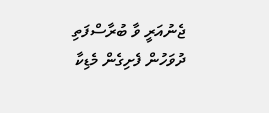ޖެނުއަރީ ވާ ބުރާސްފަތި ދުވަހުން ފެށިގެން މެޑިކާ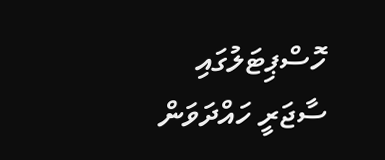ހޮސްޕިޓަލުގައި ސާޖަރީ ހައްދަވަން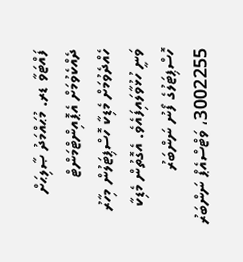ފައްޓަވާ ޑރ. މުޙައްމަދު ޞާލިޙަށް ދެއްކެވުމަށް އެޕޮއިންޓްމަންޓް ހެއްދެވުމަށް މެޑިކާ ހޮސްޕިޓަލުން މިހާރު ވަނީ ހުޅުވާލައިފައެވެ. އެގޮތުން މެޑިކާ ހޮސްޕިޓަލުގެ ފޯނު ނަންބަރު 3002255، ވަޓްސްއެޕް ނަންބަރު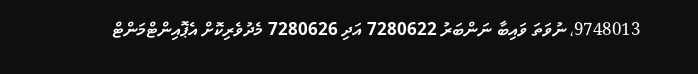9748013، ނުވަތަ ވައިބާ ނަންބަރު 7280622 އަދި 7280626 މެދުވެރިކޮށް އެޕޮއިންޓްމަންޓް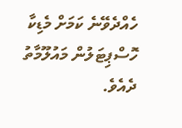ހެއްދެވޭނެ ކަމަށް މެޑިކާ ހޮސްޕިޓަލުން މައުލޫމާތު ދެއެވެ.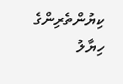ކިޔުންތެރިންގެ ހިޔާލު